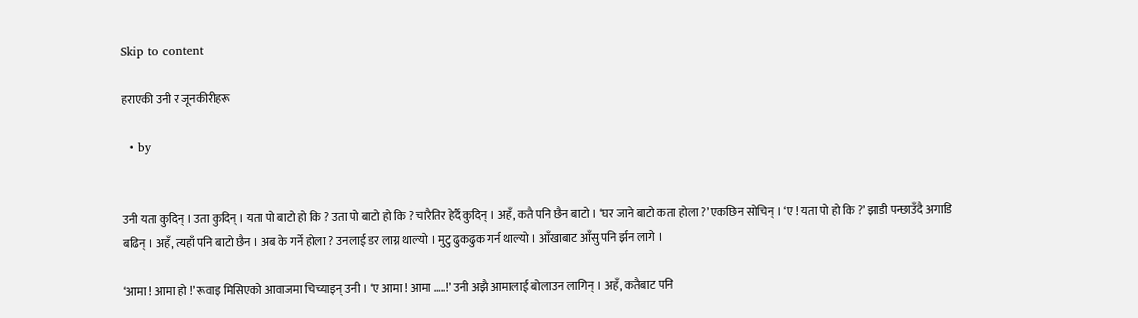Skip to content

हराएकी उनी र जूनकीरीहरू

  • by


उनी यता कुदिन् । उता कुदिन् । यता पो बाटो हो कि ? उता पो बाटो हो कि ? चारैतिर हेर्दै कुदिन् । अहँ, कतै पनि छैन बाटो । ‘घर जाने बाटो कता होला ?’ एकछिन सोचिन् । ‘ए ! यता पो हो कि ?’ झाडी पन्छाउँदै अगाडि बढिन् । अहँ, त्यहाँ पनि बाटो छैन । अब के गर्ने होला ? उनलाई डर लाग्न थाल्यो । मुटु ढुकढुक गर्न थाल्यो । आँखाबाट आँसु पनि र्झन लागे ।

‘आमा ! आमा हो !’ रूवाइ मिसिएको आवाजमा चिच्याइन् उनी । ‘ए आमा ! आमा …..!’ उनी अझै आमालाई बोलाउन लागिन् । अहँ, कतैबाट पनि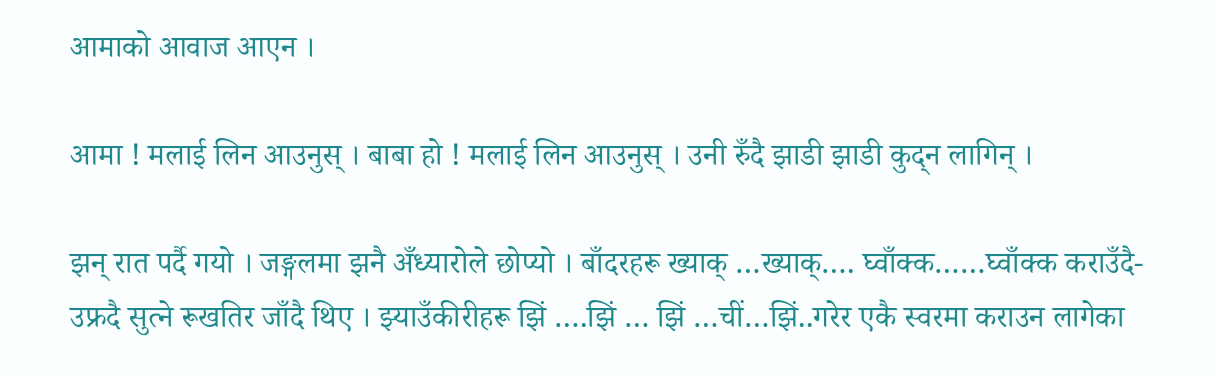आमाको आवाज आएन ।

आमा ! मलाई लिन आउनुस् । बाबा हो ! मलाई लिन आउनुस् । उनी रुँदै झाडी झाडी कुद्न लागिन् ।

झन् रात पर्दै गयो । जङ्गलमा झनै अँध्यारोले छोप्यो । बाँदरहरू ख्याक् …ख्याक्…. घ्वाँक्क……घ्वाँक्क कराउँदै-उफ्रदै सुत्ने रूखतिर जाँदै थिए । झ्याउँकीरीहरू झिं ….झिं … झिं …चीं…झिं..गरेर एकै स्वरमा कराउन लागेका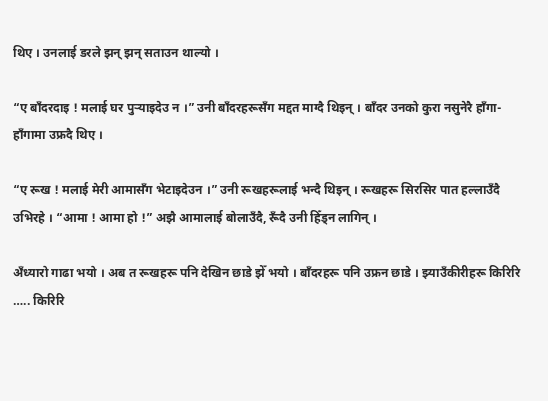थिए । उनलाई डरले झन् झन् सताउन थाल्यो ।

“ए बाँदरदाइ ! मलाई घर पुर्‍याइदेउ न ।” उनी बाँदरहरूसँग मद्दत माग्दै थिइन् । बाँदर उनको कुरा नसुनेरै हाँगा-हाँगामा उफ्रदै थिए ।

“ए रूख ! मलाई मेरी आमासँग भेटाइदेउन ।” उनी रूखहरूलाई भन्दै थिइन् । रूखहरू सिरसिर पात हल्लाउँदै उभिरहे । “आमा ! आमा हो !” अझै आमालाई बोलाउँदै, रूँदै उनी हिँड्न लागिन् ।

अँध्यारो गाढा भयो । अब त रूखहरू पनि देखिन छाडे झेँ भयो । बाँदरहरू पनि उफ्रन छाडे । झ्याउँकीरीहरू किरिरि ….. किरिरि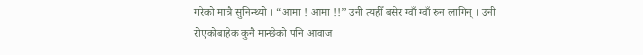गरेको मात्रै सुनिन्थ्यो । “आमा ! आमा !!” उनी त्यहीँ बसेर ग्वाँ ग्वाँ रुन लागिन् । उनी रोएकोबाहेक कुनै मान्छेको पनि आवाज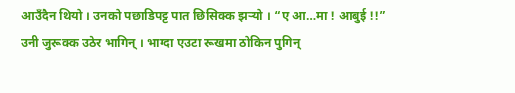आउँदैन थियो । उनको पछाडिपट्ट पात छिसिक्क झर्‍यो । “ए आ…मा ! आबुई !!” उनी जुरूक्क उठेर भागिन् । भाग्दा एउटा रूखमा ठोकिन पुगिन्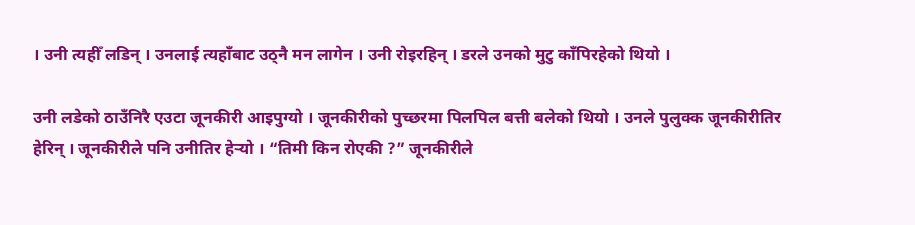। उनी त्यहीँ लडिन् । उनलाई त्यहाँबाट उठ्नै मन लागेन । उनी रोइरहिन् । डरले उनको मुटु काँपिरहेको थियो ।

उनी लडेको ठाउँनिरै एउटा जूनकीरी आइपुग्यो । जूनकीरीको पुच्छरमा पिलपिल बत्ती बलेको थियो । उनले पुलुक्क जूनकीरीतिर हेरिन् । जूनकीरीले पनि उनीतिर हेर्‍यो । “तिमी किन रोएकी ?” जूनकीरीले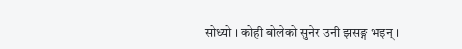सोध्यो । कोही बोलेको सुनेर उनी झसङ्ग भइन् ।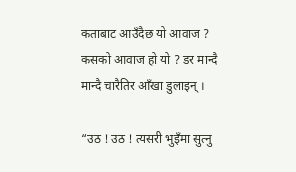कताबाट आउँदैछ यो आवाज ? कसको आवाज हो यो ? डर मान्दै मान्दै चारैतिर आँखा डुलाइन् ।

“उठ ! उठ ! त्यसरी भुइँमा सुत्नु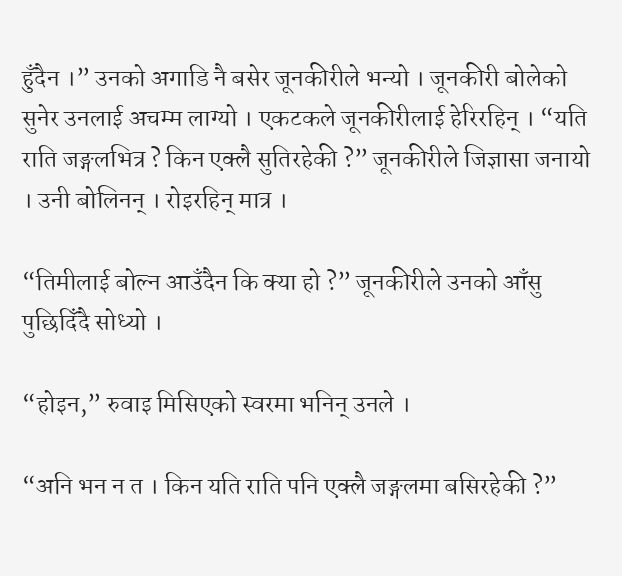हुँदैन ।” उनको अगाडि नै बसेर जूनकीरीले भन्यो । जूनकीरी बोलेको सुनेर उनलाई अचम्म लाग्यो । एकटकले जूनकीरीलाई हेरिरहिन् । “यति राति जङ्गलभित्र ? किन एक्लै सुतिरहेकी ?” जूनकीरीले जिज्ञासा जनायो । उनी बोलिनन् । रोइरहिन् मात्र ।

“तिमीलाई बोल्न आउँदैन कि क्या हो ?” जूनकीरीले उनको आँसु पुछिदिँदै सोध्यो ।

“होइन,” रुवाइ मिसिएको स्वरमा भनिन् उनले ।

“अनि भन न त । किन यति राति पनि एक्लै जङ्गलमा बसिरहेकी ?”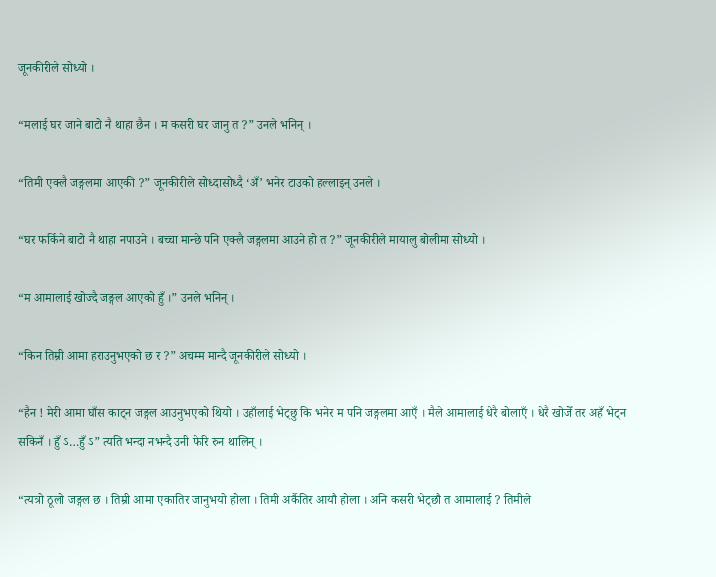जूनकीरीले सोध्यो ।

“मलाई घर जाने बाटो नै थाहा छैन । म कसरी घर जानु त ?” उनले भनिन् ।

“तिमी एक्लै जङ्गलमा आएकी ?” जूनकीरीले सोध्दासोध्दै ‘अँ’ भनेर टाउको हल्लाइन् उनले ।

“घर फर्किने बाटो नै थाहा नपाउने । बच्चा मान्छे पनि एक्लै जङ्गलमा आउने हो त ?” जूनकीरीले मायालु बोलीमा सोध्यो ।

“म आमालाई खोज्दै जङ्गल आएको हुँ ।” उनले भनिन् ।

“किन तिम्री आमा हराउनुभएको छ र ?” अचम्म मान्दै जूनकीरीले सोध्यो ।

“हैन ! मेरी आमा घाँस काट्न जङ्गल आउनुभएको थियो । उहाँलाई भेट्छु कि भनेर म पनि जङ्गलमा आएँ । मैले आमालाई धेरै बोलाएँ । धेरै खोजेँ तर अहँ भेट्न सकिनँ । हुँ ऽ…हुँ ऽ” त्यति भन्दा नभन्दै उनी फेरि रुन थालिन् ।

“त्यत्रो ठूलो जङ्गल छ । तिम्री आमा एकातिर जानुभयो होला । तिमी अर्कैतिर आयौ होला । अनि कसरी भेट्छौ त आमालाई ? तिमीले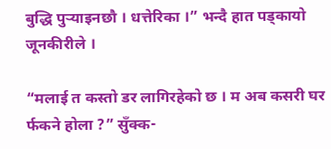बुद्धि पुर्‍याइनछौ । धत्तेरिका ।” भन्दै हात पड्कायो जूनकीरीले ।

“मलाई त कस्तो डर लागिरहेको छ । म अब कसरी घर र्फकने होला ?” सुँक्क-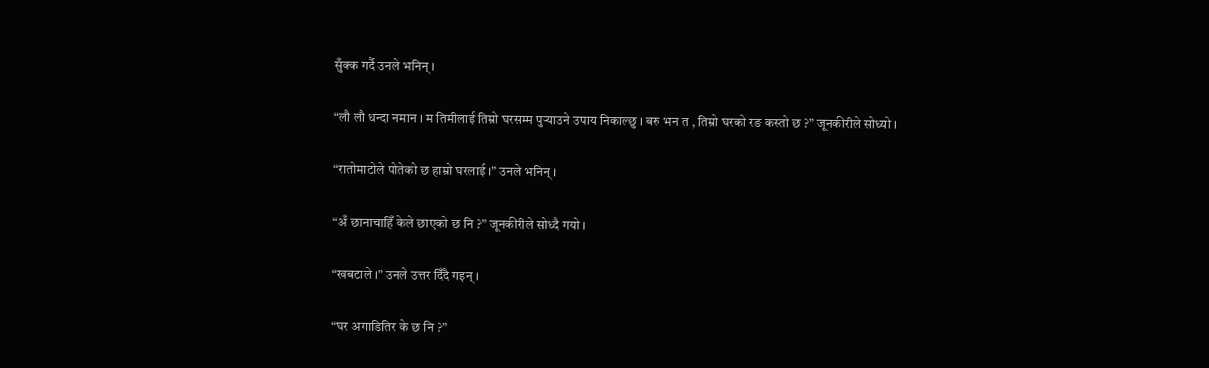सुँक्क गर्दै उनले भनिन् ।

“लौ लौ धन्दा नमान । म तिमीलाई तिम्रो घरसम्म पुर्‍याउने उपाय निकाल्छु । बरु भन त , तिम्रो घरको रङ कस्तो छ ?” जूनकीरीले सोध्यो ।

“रातोमाटोले पोतेको छ हाम्रो घरलाई ।” उनले भनिन् ।

“अँ छानाचाहिँ केले छाएको छ नि ?” जूनकीरीले सोध्दै गयो ।

“खबटाले ।” उनले उत्तर दिँदै गइन् ।

“घर अगाडितिर के छ नि ?”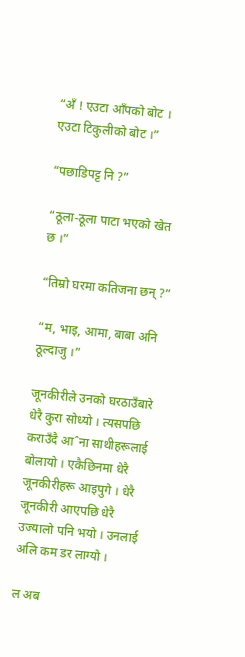“अँ ! एउटा आँपको बोट । एउटा टिकुलीको बोट ।”

“पछाडिपट्ट नि ?”

“ठूला-ठूला पाटा भएको खेत छ ।”

“तिम्रो घरमा कतिजना छन् ?”

“म, भाइ, आमा, बाबा अनि ठूल्दाजु ।”

जूनकीरीले उनको घरठाउँबारे धेरै कुरा सोध्यो । त्यसपछि कराउँदै आˆना साथीहरूलाई बोलायो । एकैछिनमा धेरै जूनकीरीहरू आइपुगे । धेरै जूनकीरी आएपछि धेरै उज्यालो पनि भयो । उनलाई अलि कम डर लाग्यो ।

ल अब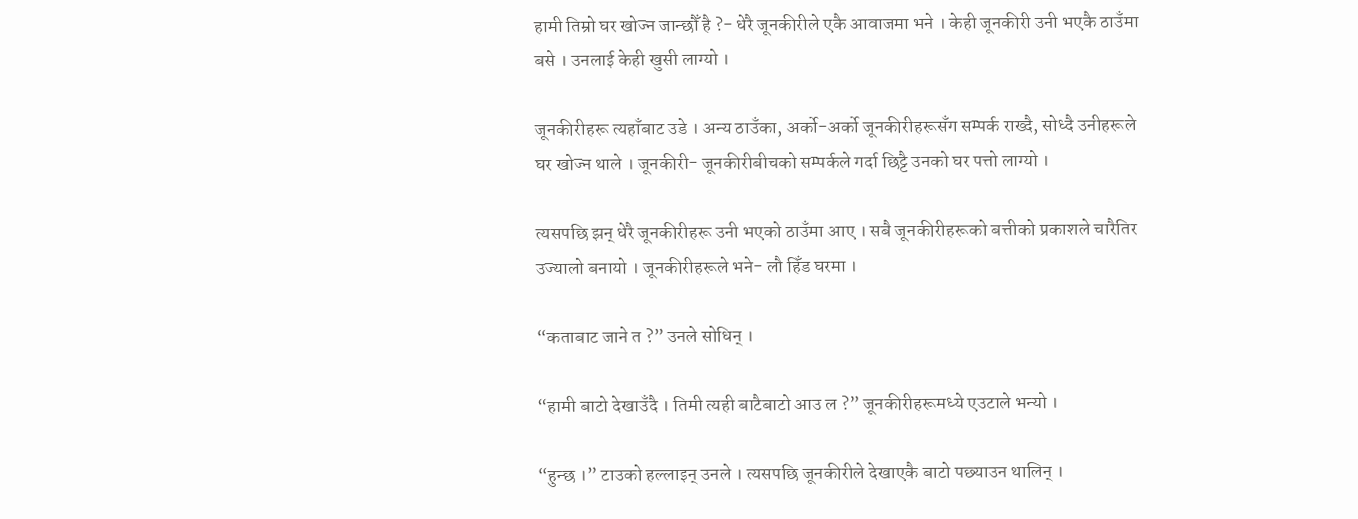हामी तिम्रो घर खोज्न जान्छौँ है ?- धेरै जूनकीरीले एकै आवाजमा भने । केही जूनकीरी उनी भएकै ठाउँमा बसे । उनलाई केही खुसी लाग्यो ।

जूनकीरीहरू त्यहाँबाट उडे । अन्य ठाउँका, अर्को-अर्को जूनकीरीहरूसँग सम्पर्क राख्दै, सोध्दै उनीहरूले घर खोज्न थाले । जूनकीरी- जूनकीरीबीचको सम्पर्कले गर्दा छिट्टै उनको घर पत्तो लाग्यो ।

त्यसपछि झन् धेरै जूनकीरीहरू उनी भएको ठाउँमा आए । सबै जूनकीरीहरूको बत्तीको प्रकाशले चारैतिर उज्यालो बनायो । जूनकीरीहरूले भने- लौ हिँड घरमा ।

“कताबाट जाने त ?” उनले सोधिन् ।

“हामी बाटो देखाउँदै । तिमी त्यही बाटैबाटो आउ ल ?” जूनकीरीहरूमध्ये एउटाले भन्यो ।

“हुन्छ ।” टाउको हल्लाइन् उनले । त्यसपछि जूनकीरीले देखाएकै बाटो पछ्याउन थालिन् ।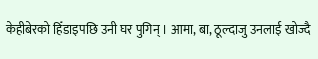केहीबेरको हिँडाइपछि उनी घर पुगिन् । आमा, बा, ठूल्दाजु उनलाई खोज्दै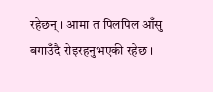रहेछन् । आमा त पिलपिल आँसु बगाउँदै रोइरहनुभएकी रहेछ ।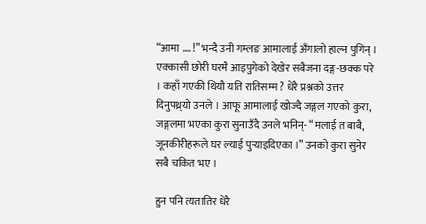“आमा …. !” भन्दै उनी गम्लङ आमालाई अँगालो हाल्न पुगिन् । एक्कासी छोरी घरमै आइपुगेको देखेर सबैजना दङ्ग-छक्क परे । कहाँ गएकी थियौ यति रातिसम्म ? धेरै प्रश्नको उत्तर दिनुपथ्र्यो उनले । आफू आमालाई खोज्दै जङ्गल गएको कुरा, जङ्गलमा भएका कुरा सुनाउँदै उनले भनिन्- “मलाई त बाबै, जूनकीरीहरूले घर ल्याई पुर्‍याइदिएका ।” उनको कुरा सुनेर सबै चकित भए ।

हुन पनि त्यतातिर धेरै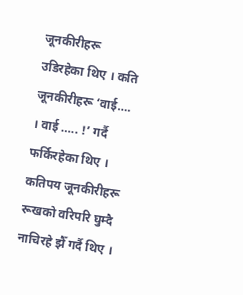जूनकीरीहरू उडिरहेका थिए । कति जूनकीरीहरू ‘वाई…. । वाई ….. !’ गर्दै फर्किरहेका थिए । कतिपय जूनकीरीहरू रूखको वरिपरि घुम्दै नाचिरहे झैँ गर्दै थिए ।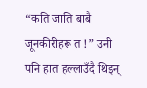“कति जाति बाबै जूनकीरीहरू त !” उनी पनि हात हल्लाउँदै थिइन्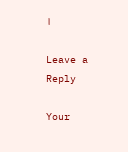।

Leave a Reply

Your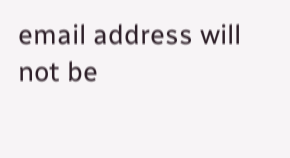email address will not be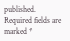published. Required fields are marked *